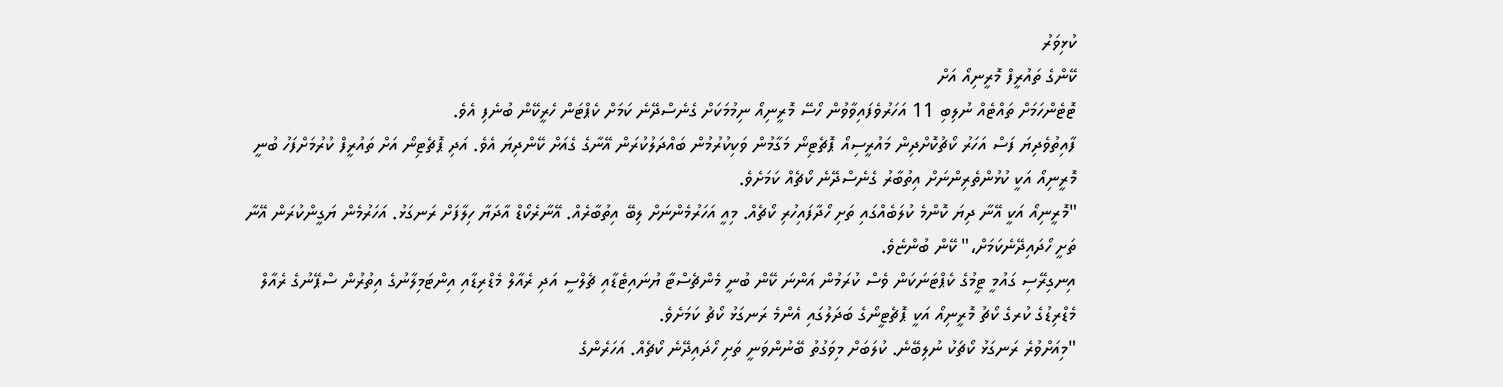ކުޅިވަރު
ކޭންގެ ތައުރީފް މޮރީނިއޯ އަށް
ޓޮޓެންހަމަށް ތައްޓެއް ނުލިބި 11 އަހަރުވެފައިވާވުން ހޯސޭ މޮރީނިއޯ ނިމުމަކަށް ގެނެސްދޭނެ ކަމަށް ކެޕްޓަން ހެރީކޭން ބުނެފި އެވެ.
ފާއިތުވެދިޔަ ފަސް އަހަރު ކޯޗުކޮށްދިން މައުރީސިއޯ ޕޮޗެޓިނޯ މަގާމުން ވަކިކުރުމުން ބައްދަލުކުރަން އޭނާގެ ގެއަށް ކޭންދިޔަ އެވެ. އަދި ޕޮޗެޓިނޯ އަށް ތައުރީފް ކުރުމަށްފަހު ބުނީ މޮރީނިއޯ އަކީ ކުޅުންތެރިންނަށް އިތުބާރު ގެނެސްދޭނެ ކޯޗެއް ކަމަށެވެ.
"މޮރީނިއޯ އަކީ އޭނާ ދިޔަ ކޮންމެ ކުލަބެއްގައި ތަށި ހޯދާފައިހުރި ކޯޗެއް. މިއީ އަހަރުމެންނަށް ލިބޭ އިތުބާރެއް. އޭނާރެކޯޑް އާދަޔާ ހިލާފަށް ރަނގަޅު. އަހަރުމެން ޔަގީންކުރަން އޭނާ ތަށީ ހޯދައިދޭނެކަމަށް،" ކޭން ބުންޏެވެ.
އިނގިރޭސި ގައުމީ ޓީމުގެ ކެޕްޓަނަކަން ވެސް ކުރަމުން އަންނަ ކޭން ބުނީ މެންޗެސްޓާ ޔުނައިޓެޑާއި ޗެލްސީ އަދި ރެއާލް މެޑްރިޑާއި އިންޓަމިލާނުގެ އިތުރުން ސްޕޭނުގެ ރެއާލް މެޑްރިޑުގެ ކުރގެ ކޯޗު މޮރީނިއޯ އަކީ ޕޮޗެޓީނޯގެ ބަދަލުގައި އެންމެ ރަނގަޅު ކޯޗު ކަމަށެވެ.
"މިއަށްވުރެ ރަނގަޅު ކޯޗަކު ނުލިބޭނެ. ކުލަބަށް މިވަގުތު ބޭނުންވަނީ ތަށި ހޯދައިދޭނެ ކޯޗެއް. އަހަރެންގެ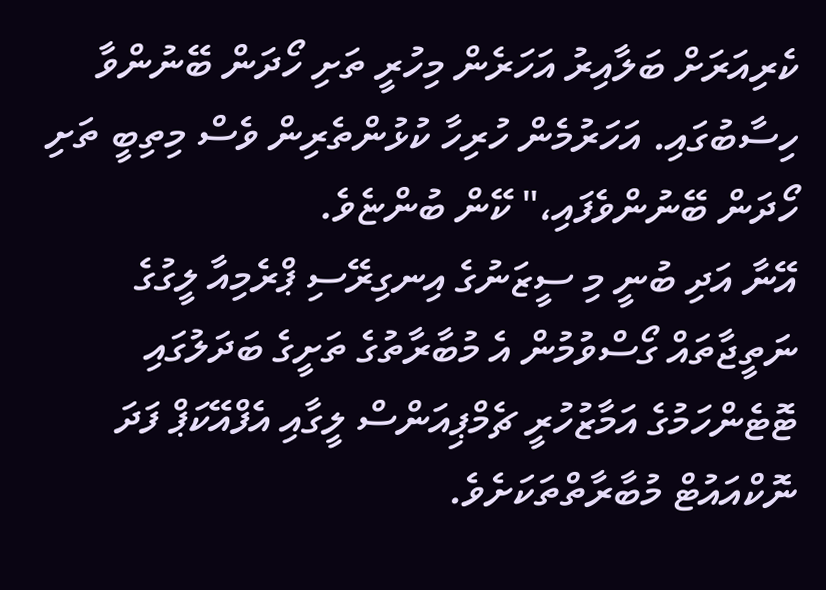ކެރިއަރަށް ބަލާއިރު އަހަރެން މިހުރީ ތަށި ހޯދަން ބޭނުންވާ ހިސާބުގައި. އަހަރުމެން ހުރިހާ ކުޅުންތެރިން ވެސް މިތިބީ ތަށި ހޯދަން ބޭނުންވެފައި،" ކޭން ބުންޏެވެ.
އޭނާ އަދި ބުނީ މި ސީޒަނުގެ އިނގިރޭސި ޕްރެމިއާ ލީގުގެ ނަތީޖާތައް ގޯސްވުމުން އެ މުބާރާތުގެ ތަށީގެ ބަދަލުގައި ޓޮޓެންހަމުގެ އަމާޒުހުރީ ޗެމްޕިއަންސް ލީގާއި އެފްއޭކަޕް ފަދަ ނޮކްއައުޓް މުބާރާތްތަކަށެވެ.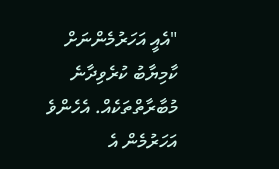"އެއީ އަހަރުމެންނަށް ކާމިޔާބު ކުރެވިދާނެ މުބާރާތްތަކެއް. އެހެންވެ އަހަރުމެން އެ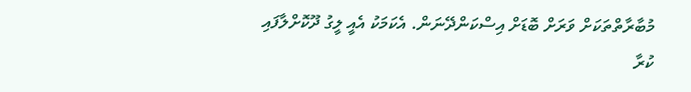މުބާރާތްތަކަށް ވަރަށް ބޮޑަށް އިސްކަންދޭނަން. އެކަމަކު އެއީ ލީގު ދޫކޮށްލާފައި ކުރާ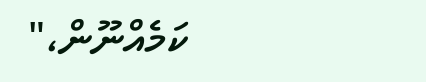ކަމެއްނޫން،"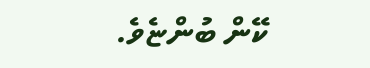ކޭން ބުންޏެވެ.